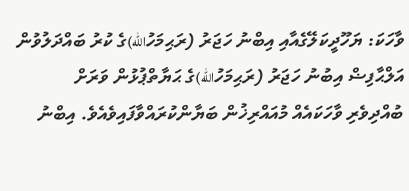ވާހަކަ: ޔަހޫދީކަލޭގެއާއި އިބްނު ހަޖަރު (ރަޙިމަހުالله)ގެ ކުރު ބައްދަލުވުން
އަލްޙާފިޟް އިބުނު ހަޖަރު (ރަޙިމަހުالله)ގެ ޙަޔާތްޕުޅުން ވަރަށް ބުއްދިވެރި ވާހަކައެއް މުއައްރިޚުން ބަޔާންކުރައްވާފައިވެއެވެ. އިބްނު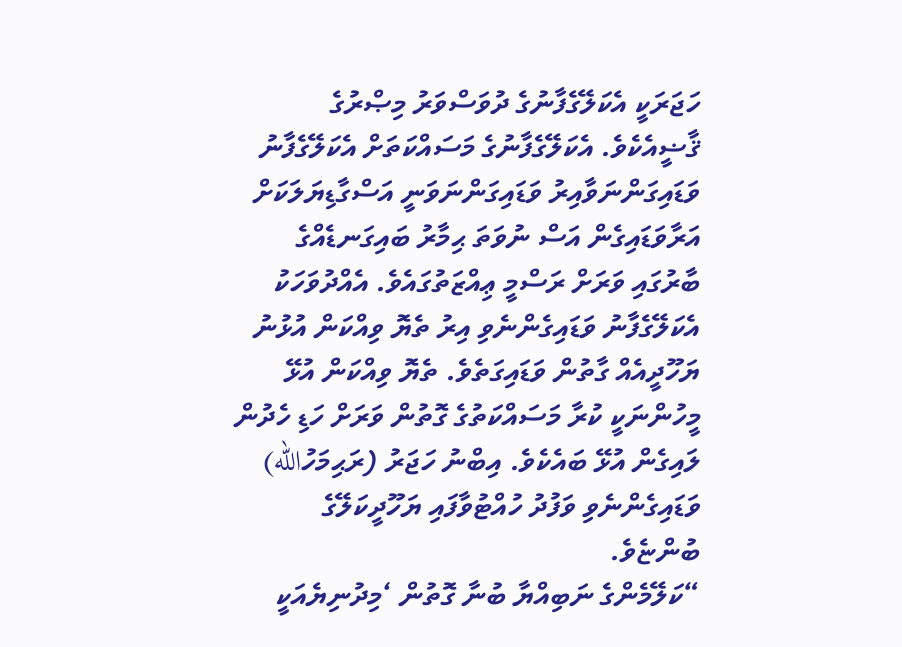ހަޖަރަކީ އެކަލޭގެފާނުގެ ދުވަސްވަރު މިޞްރުގެ ޤާޟީއެކެވެ. އެކަލޭގެފާނުގެ މަސައްކަތަށް އެކަލޭގެފާނު ވަޑައިގަންނަވާއިރު ވަޑައިގަންނަވަނީ އަސްގާޑިޔަލަކަށް އަރާވަޑައިގެން އަސް ނުވަތަ ޙިމާރު ބައިގަނޑެއްގެ ބާރުގައި ވަރަށް ރަސްމީ ޢިއްޒަތުގައެވެ. އެއްދުވަހަކު އެކަލޭގެފާނު ވަޑައިގެންނެވި އިރު ތެޔޮ ވިއްކަން އުޅުނު ޔަހޫދީއެއް ގާތުން ވަޑައިގަތެވެ. ތެޔޮ ވިއްކަން އުޅޭ މީހުންނަކީ ކުރާ މަސައްކަތުގެ ގޮތުން ވަރަށް ހަޑި ހެދުން ލައިގެން އުޅޭ ބައެކެވެ. އިބްނު ހަޖަރު (ރަޙިމަހުالله) ވަޑައިގެންނެވި ވަފުދު ހުއްޓުވާފައި ޔަހޫދީކަލޭގެ ބުންޏެވެ.
“ކަލޭމެންގެ ނަބިއްޔާ ބުނާ ގޮތުން ‘މިދުނިޔެއަކީ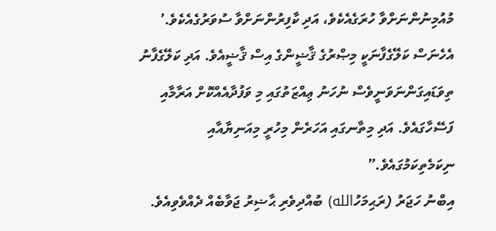މުއުމިނުންނަށްވާ ހުރަގެއެކެވެ، އަދި ކާފިރުންނަށްވާ ސުވަރުގެއެކެވެ.’ އެހެނަސް ކަލޭގެފާނަކީ މިޞްރުގެ ޤާޟީންގެ އިސް ޤާޟީއެވެ. އަދި ކަލޭގެފާނު ތިވަޑައިގަންނަވަނީވެސް ނުހަނު ޢިއްޒަތުގައި މި ވަފުދާއެއްކޮށް އަރާމާއި ފަސޭހާގައެވެ. އަދި މިތާނގައި އަހަރެން މިހުރީ މިއަނިޔާއާއި ނިކަމެތިކަމުގައެވެ.”
އިބްނު ހަޖަރު (ރަޙިމަހުالله) ބުއްދިވެރި ޙާޟިރު ޖަވާބެއް ދެއްވެވިއެވެ.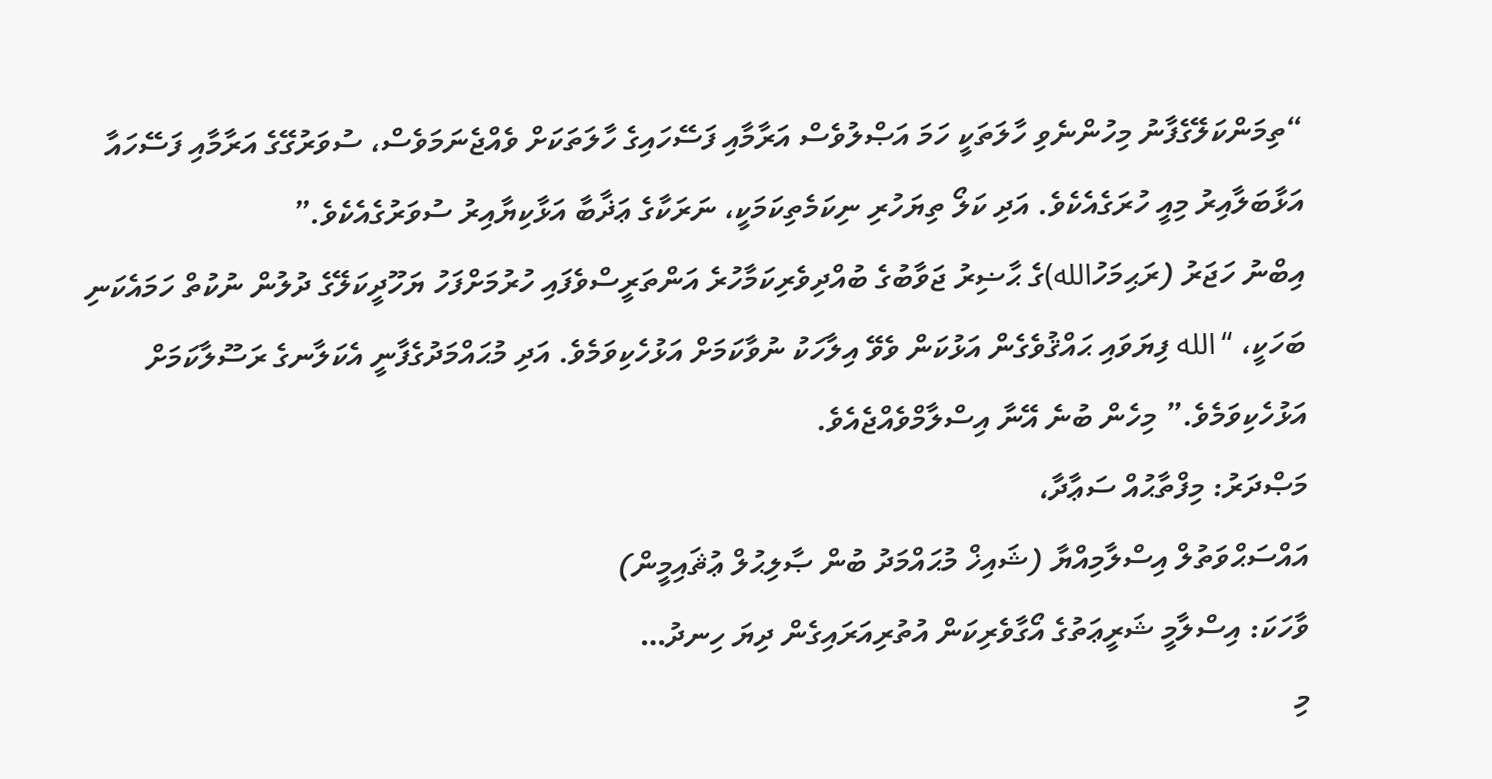“ތިމަންކަލޭގެފާނު މިހުންނެވި ހާލަތަކީ ހަމަ އަޞްލުވެސް އަރާމާއި ފަސޭހައިގެ ހާލަތަކަށް ވެއްޖެނަމަވެސް، ސުވަރުގޭގެ އަރާމާއި ފަސޭހައާ އަޅާބަލާއިރު މިއީ ހުރަގެއެކެވެ. އަދި ކަލޯ ތިޔަހުރި ނިކަމެތިކަމަކީ، ނަރަކާގެ ޢަޛާބާ އަޅާކިޔާއިރު ސުވަރުގެއެކެވެ.”
އިބްނު ހަޖަރު (ރަޙިމަހުالله)ގެ ޙާޟިރު ޖަވާބުގެ ބުއްދިވެރިކަމާހުރެ އަންތަރީސްވެފައި ހުރުމަށްފަހު ޔަހޫދީކަލޭގެ ދުލުން ނުކުތް ހަމައެކަނި ބަހަކީ، “الله ފިޔަވައި ޙައްޤުވެގެން އަޅުކަން ވެވޭ އިލާހަކު ނުވާކަމަށް އަޅުހެކިވަމެވެ. އަދި މުޙައްމަދުގެފާނީ އެކަލާނގެ ރަސޫލާކަމަށް އަޅުހެކިވަމެވެ.” މިހެން ބުނެ އޭނާ އިސްލާމްވެއްޖެއެވެ.
މަޞްދަރު: މިފްތާޙުއް ސަޢާދާ،
އައްސަޙްވަތުލް އިސްލާމިއްޔާ (ޝައިޚް މުޙައްމަދު ބުން ޞާލިޙުލް ޢުޘައިމީން)
ވާހަކަ: އިސްލާމީ ޝަރީޢަތުގެ އޯގާވެރިކަން އުތުރިއަރައިގެން ދިޔަ ހިނދު…
މި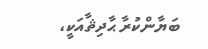ބަޔާންކުރާ ޙާދިޘާއަކީ،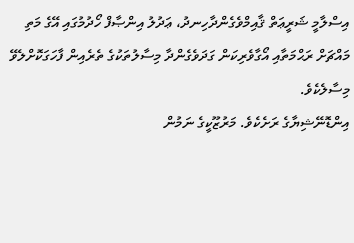އިސްލާމީ ޝަރީޢަތް ޤާއިމްވެގެންދާހިނދު، ޢަދުލު އިންޞާފް ހޯދުމުގައި އޭގެ މަތި މައްޗަށް ރަޙްމަތާއި އޯގާވެރިކަން ގަދަވެގެންދާ މިސާލުތަކުގެ ތެރެއިން ފާހަގަކޮށްލެވޭ މިސާލެކެވެ.
އިންޑޮނޭޝިޔާގެ ރަށެކެވެ. މަރުޒޫކީގެ ނަމުން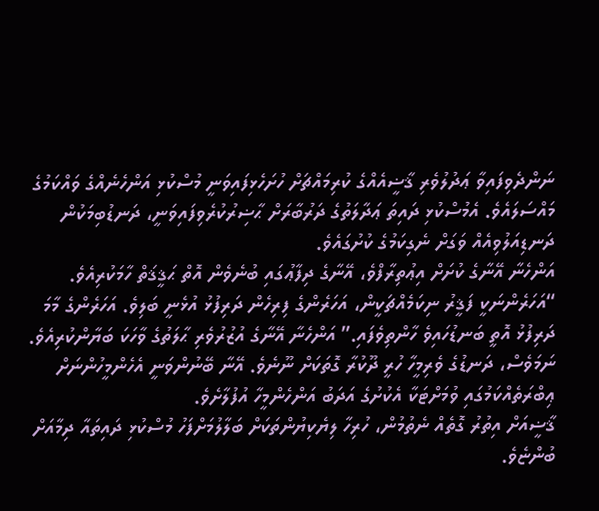ނަންދެވިފައިވާ ޢަދުލުވެރި ޤާޟީއެއްގެ ކުރިމައްޗަށް ހުށަހެޅިފައިވަނީ މުސްކުޅި އަންހެނެއްގެ ވައްކަމުގެ މައްސަލައެވެ. އެމުސްކުޅި ދައިތަ ޢަދާލަތުގެ ދަރުބާރަށް ޙާޟިރުކުރެވިފައިވަނީ، ދަނޑުބިމަކުން ދަނޑިއަލުވިއެއް ވަގަށް ނެގިކަމުގެ ކުށުގައެވެ.
އަންހެނާ އޭނާގެ ކުށަށް އިޢުތިރާފްވެ، އޭނާގެ ދިފާޢުގައި ބުނެވެން އޮތް ޙަޤީޤަތް ހާމަކުރިއެވެ. “އަހަރެންނަކީ ފަޤީރު ނިކަމެއްޗަކީން، އަހަރެންގެ ފިރިހެން ދަރިފުޅު އުޅެނީ ބަލިވެ. އަހަރެންގެ މާމަ ދަރިފުޅު އޮތީ ބަނޑުހައިވެ ހާންތިވެފައި.” އަންހެނާ އޭނާގެ އުޒުރުވެރި ޙާލަތުގެ ވާހަކަ ބަޔާންކުރިއެވެ.
ނަމަވެސް، ދަނޑުގެ ވެރިމީހާ ހުރީ ދޫކުރާ ގޮތަކަށް ނޫނެވެ. އޭނާ ބޭނުންވަނީ އެހެންމީހުންނަށް ޢިބްރަތެއްކަމުގައި ވުމަށްޓަކާ އެކުށުގެ އަދަބު އަންހެންމީހާ އުފުލާށެވެ.
ޤާޟީއަށް އިތުރު ގޮތެއް ނެތުމުން، ހުރިހާ ލިޔެކިޔުންތަކަށް ބަލާލުމަށްފަހު މުސްކުޅި ދައިތައާ ދިމާއަށް ބުންޏެވެ.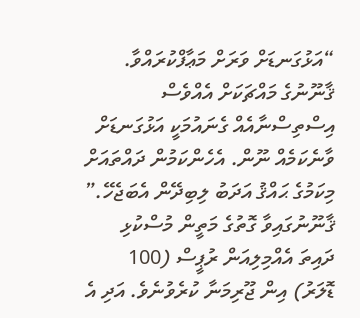“އަޅުގަނޑަށް ވަރަށް މަޢާފްކުރައްވާ. ޤާނޫނުގެ މައްޗަކަށް އެއްވެސް އިސްތިސްނާއެއް ގެނައުމަކީ އަޅުގަނޑަށް ވާނެކަމެއް ނޫން. އެހެންކަމުން ދައްތައަށް މިކަމުގެ ޙައްޤު އަދަބު ލިބިދޭން އެބަޖެހޭ.”
ޤާނޫނުގައިވާ ގޮތުގެ މަތީން މުސްކުޅި ދައިތަ އެއްމިލިއަން ރުޕީސް (100 ޑޮލަރު) އިން ޖޫރިމަނާ ކުރެވުނެވެ. އަދި އެ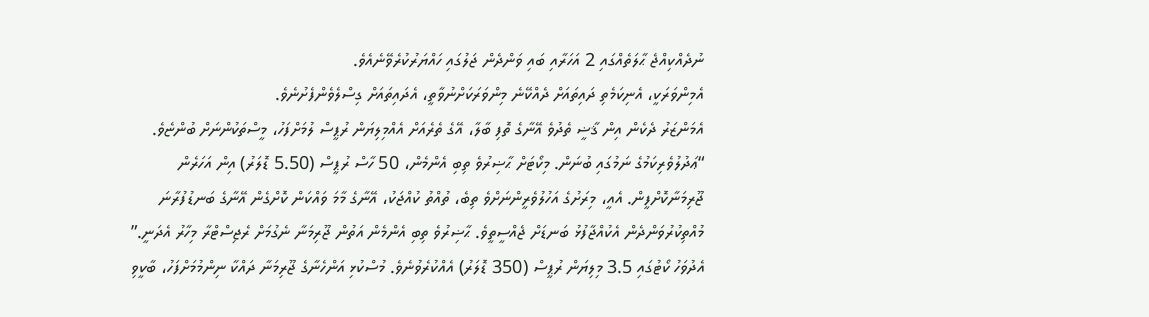ނުދެއްކިއްޖެ ޙާލަތެއްގައި 2 އަހަރާއި ބައި ވަންދެން ޖަލުގައި ހައްޔަރުކުރެވޭނެއެވެ.
އެމިންވަރަކީ، އެނިކަމެތި ދައިތައަށް ދެއްކޭނެ މިންވަރަކަށްނުވާތީ، އެދައިތައަށް ގިސްލެވެންފެށުނެވެ.
އެމަންޒަރު ދެކެން އިން ޤާޟީ ތެދުވެ އޭނާގެ ތޮފި ބާލާ، އޭގެ ތެރެއަށް އެއްމިލިޔަން ރުޕީސް ލުމަށްފަހު، މީސްތަކުންނަށް ބުންޏެވެ.
“ޢަދުލުވެރިކަމުގެ ނަމުގައި ބުނަން. މިކޯޓަށް ޙާޟިރުވެ ތިބި އެންމެން، 50 ހާސް ރުޕީސް (5.50 ޑޮލަރު) އިން އަހަރެން ޖޫރިމަނާކޮށްފީން. އެއީ، މިރަށުގެ އަހުލުވެރީންނަށްވެ ތިބެ، ތުއްތު ކުއްޖަކު، އޭނާގެ މާމަ ވައްކަން ކޮށްގެން އޭނާގެ ބަނޑުފުރާނަ މުއްތިކުރުވަންދެން އެކުއްޖާފުޅު ބަނޑަށް ޖެއްސީތީވެ. ޙާޟިރުވެ ތިބި އެންމެން އަތުން ޖޫރިމަނާ ނެގުމަށް ރެޖިސްޓްރާ މިހާރު އެދަނީ.”
އެދުވަހު ކޯޓުގައި 3.5 މިލިޔަން ރުޕީސް (350 ޑޮލަރު) އެއްކުރެވުނެވެ. މުސްކުޅި އަންހެނާގެ ޖޫރިމަނާ ދައްކާ ނިންމުމަށްފަހު، ބާކީވި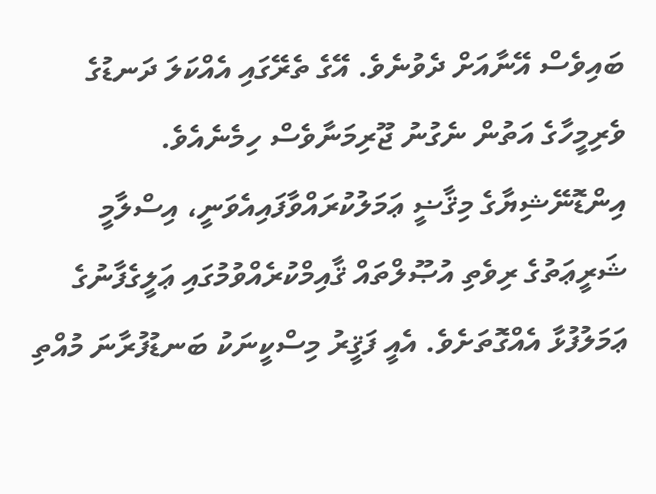ބައިވެސް އޭނާއަށް ދެވުނެވެ. އޭގެ ތެރޭގައި އެއްކަލަ ދަނޑުގެ ވެރިމީހާގެ އަތުން ނެގުނު ޖޫރިމަނާވެސް ހިމެނެއެވެ.
އިންޑޮނޭޝިޔާގެ މިޤާޟީ ޢަމަލުކުރައްވާފައިއެވަނީ، އިސްލާމީ ޝަރީޢަތުގެ ރިވެތި އުޞޫލްތައް ޤާއިމްކުރެއްވުމުގައި ޢަލީގެފާނުގެ ޢަމަލުފުޅާ އެއްގޮތަށެވެ. އެއީ ފަޤީރު މިސްކީނަކު ބަނޑުފުރާނަ މުއްތި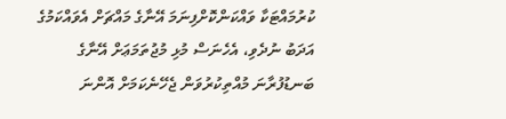ކުރުމައްޓަކާ ވައްކަންކޮށްފިނަމަ އޭނާގެ މައްޗަށް އެވައްކަމުގެ އަދަބު ނުދެވި، އެހެނަސް މުޅި މުޖުތަމަޢަށް އޭނާގެ ބަނޑުފުރާނަ މުއްތިކުރުވަން ޖެހޭނެކަމަށް އޮންނަ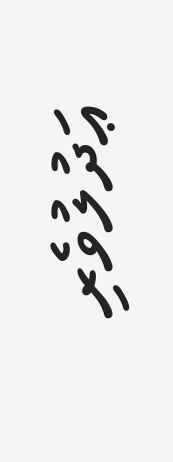ޢަދުލުވެރި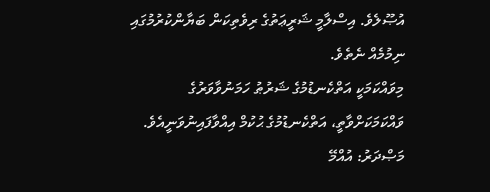އުޞޫލެވެ. އިސްލާމީ ޝަރީޢަތުގެ ރިވެތިކަން ބަޔާންކުރުމުގައި ނިމުމެއް ނެތެވެ.
މިވައްކަމަކީ އަތްކެނޑުމުގެ ޝަރުޠު ހަމަނުވާވަރުގެ ވައްކަމަކަށްވާތީ، އަތްކެނޑުމުގެ ޙުކުމް އިއްވާފައިނުވަނީއެވެ.
މަޞްދަރު: އުއްމޭ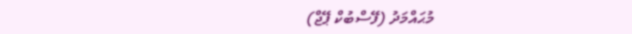މުޙައްމަދު (ފޭސްބުކް ޕޭޖް)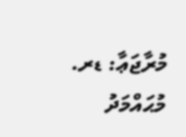މުރާޖަޢާ: ޑރ. މުޙައްމަދު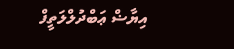އިޔާޟް ޢަބްދުލްލަތީފް